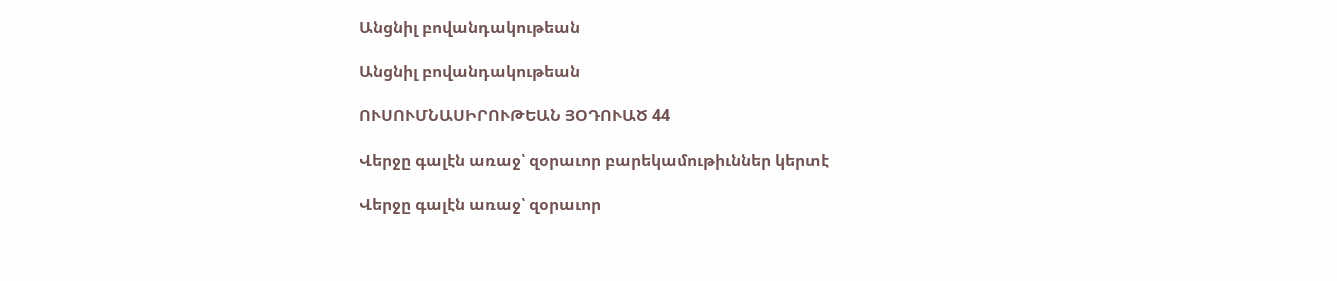Անցնիլ բովանդակութեան

Անցնիլ բովանդակութեան

ՈՒՍՈՒՄՆԱՍԻՐՈՒԹԵԱՆ ՅՕԴՈՒԱԾ 44

Վերջը գալէն առաջ՝ զօրաւոր բարեկամութիւններ կերտէ

Վերջը գալէն առաջ՝ զօրաւոր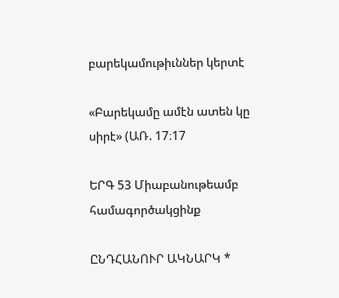բարեկամութիւններ կերտէ

«Բարեկամը ամէն ատեն կը սիրէ» (ԱՌ. 17։17

ԵՐԳ 53 Միաբանութեամբ համագործակցինք

ԸՆԴՀԱՆՈՒՐ ԱԿՆԱՐԿ *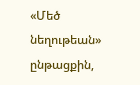«Մեծ նեղութեան» ընթացքին,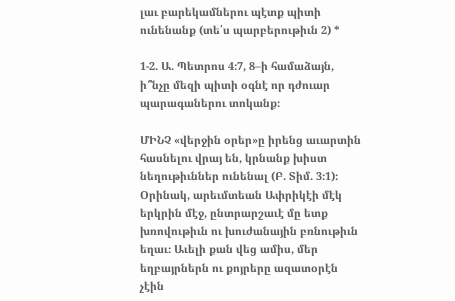լաւ բարեկամներու պէտք պիտի ունենանք (տե՛ս պարբերութիւն 2) *

1-2. Ա. Պետրոս 4։7, 8–ի համաձայն, ի՞նչը մեզի պիտի օգնէ որ դժուար պարագաներու տոկանք։

ՄԻՆՉ «վերջին օրեր»ը իրենց աւարտին հասնելու վրայ են, կրնանք խիստ նեղութիւններ ունենալ (Բ. Տիմ. 3։1)։ Օրինակ, արեւմտեան Ափրիկէի մէկ երկրին մէջ, ընտրարշաւէ մը ետք խռովութիւն ու խուժանային բռնութիւն եղաւ։ Աւելի քան վեց ամիս, մեր եղբայրներն ու քոյրերը ազատօրէն չէին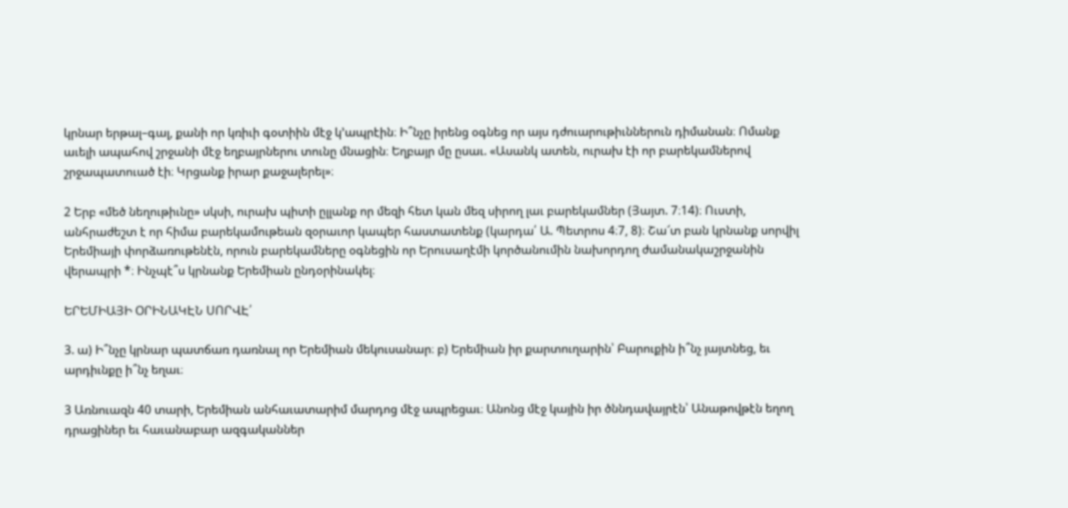կրնար երթալ–գալ, քանի որ կռիւի գօտիին մէջ կ’ապրէին։ Ի՞նչը իրենց օգնեց որ այս դժուարութիւններուն դիմանան։ Ոմանք աւելի ապահով շրջանի մէջ եղբայրներու տունը մնացին։ Եղբայր մը ըսաւ. «Ասանկ ատեն, ուրախ էի որ բարեկամներով շրջապատուած էի։ Կրցանք իրար քաջալերել»։

2 Երբ «մեծ նեղութիւնը» սկսի, ուրախ պիտի ըլլանք որ մեզի հետ կան մեզ սիրող լաւ բարեկամներ (Յայտ. 7։14)։ Ուստի, անհրաժեշտ է որ հիմա բարեկամութեան զօրաւոր կապեր հաստատենք (կարդա՛ Ա. Պետրոս 4։7, 8)։ Շա՜տ բան կրնանք սորվիլ Երեմիայի փորձառութենէն, որուն բարեկամները օգնեցին որ Երուսաղէմի կործանումին նախորդող ժամանակաշրջանին վերապրի *։ Ինչպէ՞ս կրնանք Երեմիան ընդօրինակել։

ԵՐԵՄԻԱՅԻ ՕՐԻՆԱԿԷՆ ՍՈՐՎԷ՛

3. ա) Ի՞նչը կրնար պատճառ դառնալ որ Երեմիան մեկուսանար։ բ) Երեմիան իր քարտուղարին՝ Բարուքին ի՞նչ յայտնեց, եւ արդիւնքը ի՞նչ եղաւ։

3 Առնուազն 40 տարի, Երեմիան անհաւատարիմ մարդոց մէջ ապրեցաւ։ Անոնց մէջ կային իր ծննդավայրէն՝ Անաթովթէն եղող դրացիներ եւ հաւանաբար ազգականներ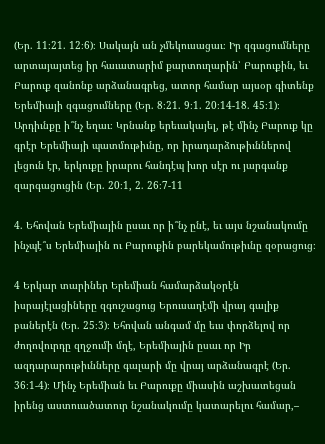(Եր. 11։21. 12։6)։ Սակայն ան չմեկուսացաւ։ Իր զգացումները արտայայտեց իր հաւատարիմ քարտուղարին՝ Բարուքին, եւ Բարուք զանոնք արձանագրեց, ատոր համար այսօր գիտենք Երեմիայի զգացումները (Եր. 8։21. 9։1. 20։14-18. 45։1)։ Արդիւնքը ի՞նչ եղաւ։ Կրնանք երեւակայել, թէ մինչ Բարուք կը գրէր Երեմիայի պատմութիւնը, որ իրադարձութիւններով լեցուն էր, երկուքը իրարու հանդէպ խոր սէր ու յարգանք զարգացուցին (Եր. 20։1, 2. 26։7-11

4. Եհովան Երեմիային ըսաւ որ ի՞նչ ընէ, եւ այս նշանակումը ինչպէ՞ս Երեմիային ու Բարուքին բարեկամութիւնը զօրացուց։

4 Երկար տարիներ Երեմիան համարձակօրէն իսրայէլացիները զգուշացուց Երուսաղէմի վրայ գալիք բաներէն (Եր. 25։3)։ Եհովան անգամ մը եւս փորձելով որ ժողովուրդը զղջումի մղէ, Երեմիային ըսաւ որ Իր ազդարարութիւնները գալարի մը վրայ արձանագրէ (Եր. 36։1-4)։ Մինչ Երեմիան եւ Բարուքը միասին աշխատեցան իրենց աստուածատուր նշանակումը կատարելու համար,–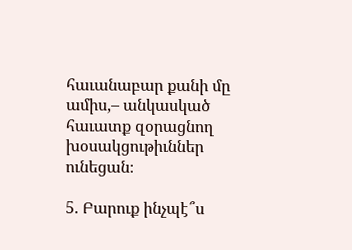հաւանաբար քանի մը ամիս,– անկասկած հաւատք զօրացնող խօսակցութիւններ ունեցան։

5. Բարուք ինչպէ՞ս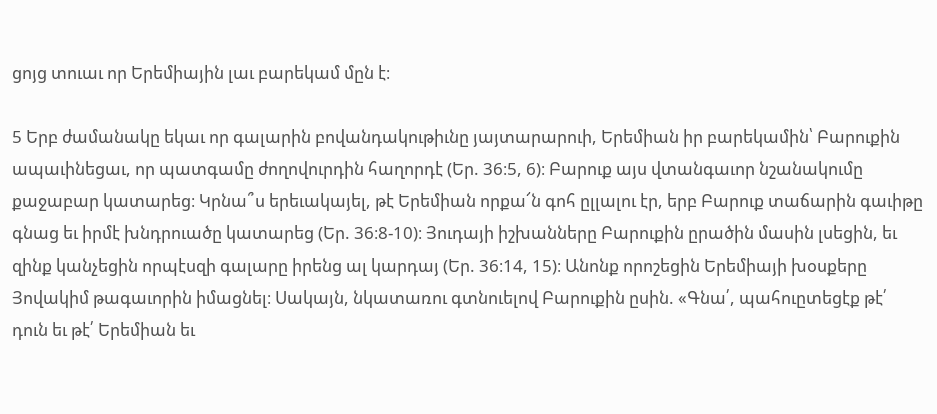ցոյց տուաւ որ Երեմիային լաւ բարեկամ մըն է։

5 Երբ ժամանակը եկաւ որ գալարին բովանդակութիւնը յայտարարուի, Երեմիան իր բարեկամին՝ Բարուքին ապաւինեցաւ, որ պատգամը ժողովուրդին հաղորդէ (Եր. 36։5, 6)։ Բարուք այս վտանգաւոր նշանակումը քաջաբար կատարեց։ Կրնա՞ս երեւակայել, թէ Երեմիան որքա՜ն գոհ ըլլալու էր, երբ Բարուք տաճարին գաւիթը գնաց եւ իրմէ խնդրուածը կատարեց (Եր. 36։8-10)։ Յուդայի իշխանները Բարուքին ըրածին մասին լսեցին, եւ զինք կանչեցին որպէսզի գալարը իրենց ալ կարդայ (Եր. 36։14, 15)։ Անոնք որոշեցին Երեմիայի խօսքերը Յովակիմ թագաւորին իմացնել։ Սակայն, նկատառու գտնուելով Բարուքին ըսին. «Գնա՛, պահուըտեցէք թէ՛ դուն եւ թէ՛ Երեմիան եւ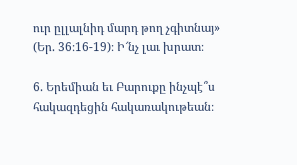ուր ըլլալնիդ մարդ թող չգիտնայ» (Եր. 36։16-19)։ Ի՜նչ լաւ խրատ։

6. Երեմիան եւ Բարուքը ինչպէ՞ս հակազդեցին հակառակութեան։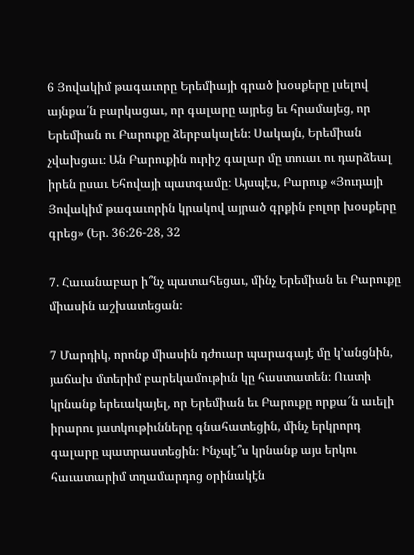6 Յովակիմ թագաւորը Երեմիայի գրած խօսքերը լսելով այնքա՛ն բարկացաւ, որ գալարը այրեց եւ հրամայեց, որ Երեմիան ու Բարուքը ձերբակալեն։ Սակայն, Երեմիան չվախցաւ։ Ան Բարուքին ուրիշ գալար մը տուաւ ու դարձեալ իրեն ըսաւ Եհովայի պատգամը։ Այսպէս, Բարուք «Յուդայի Յովակիմ թագաւորին կրակով այրած գրքին բոլոր խօսքերը գրեց» (Եր. 36։26-28, 32

7. Հաւանաբար ի՞նչ պատահեցաւ, մինչ Երեմիան եւ Բարուքը միասին աշխատեցան։

7 Մարդիկ, որոնք միասին դժուար պարագայէ մը կ’անցնին, յաճախ մտերիմ բարեկամութիւն կը հաստատեն։ Ուստի կրնանք երեւակայել, որ Երեմիան եւ Բարուքը որքա՜ն աւելի իրարու յատկութիւնները գնահատեցին, մինչ երկրորդ գալարը պատրաստեցին։ Ինչպէ՞ս կրնանք այս երկու հաւատարիմ տղամարդոց օրինակէն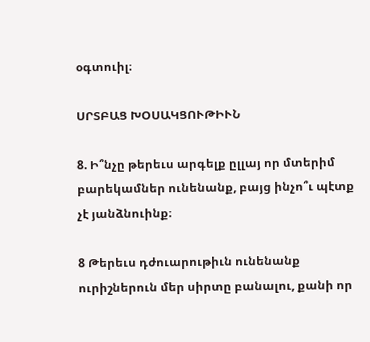օգտուիլ։

ՍՐՏԲԱՑ ԽՕՍԱԿՑՈՒԹԻՒՆ

8. Ի՞նչը թերեւս արգելք ըլլայ որ մտերիմ բարեկամներ ունենանք, բայց ինչո՞ւ պէտք չէ յանձնուինք։

8 Թերեւս դժուարութիւն ունենանք ուրիշներուն մեր սիրտը բանալու, քանի որ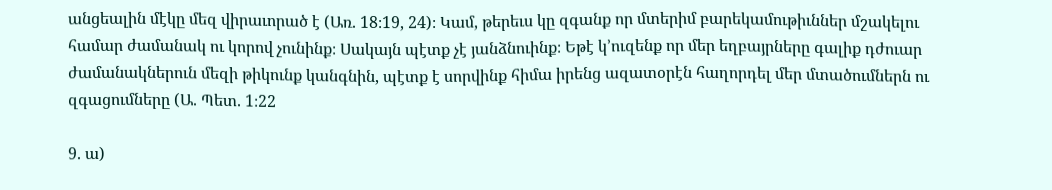անցեալին մէկը մեզ վիրաւորած է (Առ. 18։19, 24)։ Կամ, թերեւս կը զգանք որ մտերիմ բարեկամութիւններ մշակելու համար ժամանակ ու կորով չունինք։ Սակայն պէտք չէ յանձնուինք։ Եթէ կ’ուզենք որ մեր եղբայրները գալիք դժուար ժամանակներուն մեզի թիկունք կանգնին, պէտք է սորվինք հիմա իրենց ազատօրէն հաղորդել մեր մտածումներն ու զգացումները (Ա. Պետ. 1։22

9. ա)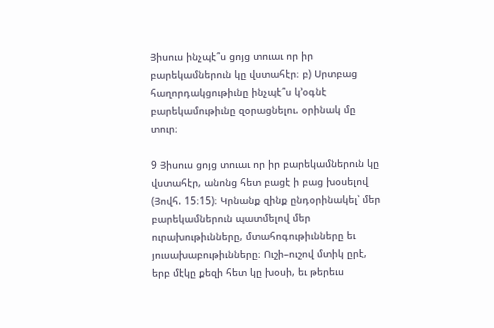Յիսուս ինչպէ՞ս ցոյց տուաւ որ իր բարեկամներուն կը վստահէր։ բ) Սրտբաց հաղորդակցութիւնը ինչպէ՞ս կ’օգնէ բարեկամութիւնը զօրացնելու. օրինակ մը տուր։

9 Յիսուս ցոյց տուաւ որ իր բարեկամներուն կը վստահէր, անոնց հետ բացէ ի բաց խօսելով (Յովհ. 15։15)։ Կրնանք զինք ընդօրինակել՝ մեր բարեկամներուն պատմելով մեր ուրախութիւնները, մտահոգութիւնները եւ յուսախաբութիւնները։ Ուշի–ուշով մտիկ ըրէ, երբ մէկը քեզի հետ կը խօսի, եւ թերեւս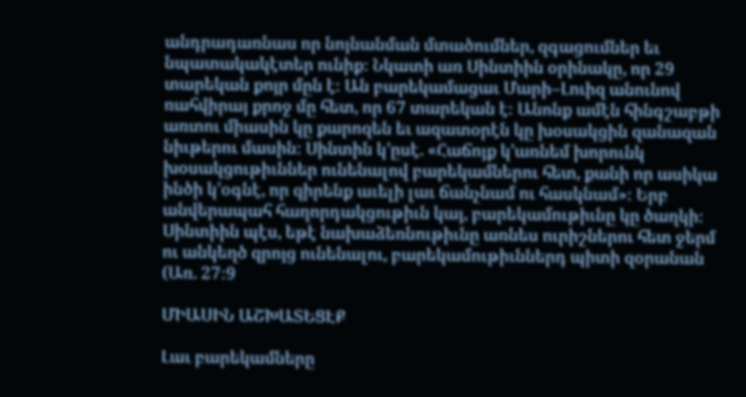անդրադառնաս որ նոյնանման մտածումներ, զգացումներ եւ նպատակակէտեր ունիք։ Նկատի առ Սինտիին օրինակը, որ 29 տարեկան քոյր մըն է։ Ան բարեկամացաւ Մարի–Լուիզ անունով ռահվիրայ քրոջ մը հետ, որ 67 տարեկան է։ Անոնք ամէն հինգշաբթի առտու միասին կը քարոզեն եւ ազատօրէն կը խօսակցին զանազան նիւթերու մասին։ Սինտին կ’ըսէ. «Հաճոյք կ’առնեմ խորունկ խօսակցութիւններ ունենալով բարեկամներու հետ, քանի որ ասիկա ինծի կ’օգնէ, որ զիրենք աւելի լաւ ճանչնամ ու հասկնամ»։ Երբ անվերապահ հաղորդակցութիւն կայ, բարեկամութիւնը կը ծաղկի։ Սինտիին պէս, եթէ նախաձեռնութիւնը առնես ուրիշներու հետ ջերմ ու անկեղծ զրոյց ունենալու, բարեկամութիւններդ պիտի զօրանան (Առ. 27։9

ՄԻԱՍԻՆ ԱՇԽԱՏԵՑԷՔ

Լաւ բարեկամները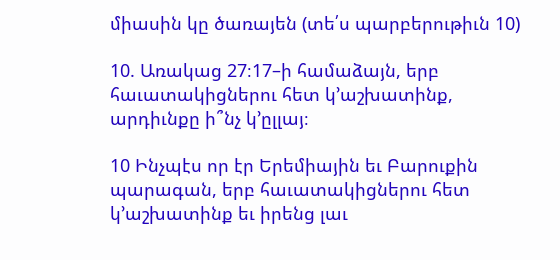միասին կը ծառայեն (տե՛ս պարբերութիւն 10)

10. Առակաց 27։17–ի համաձայն, երբ հաւատակիցներու հետ կ’աշխատինք, արդիւնքը ի՞նչ կ’ըլլայ։

10 Ինչպէս որ էր Երեմիային եւ Բարուքին պարագան, երբ հաւատակիցներու հետ կ’աշխատինք եւ իրենց լաւ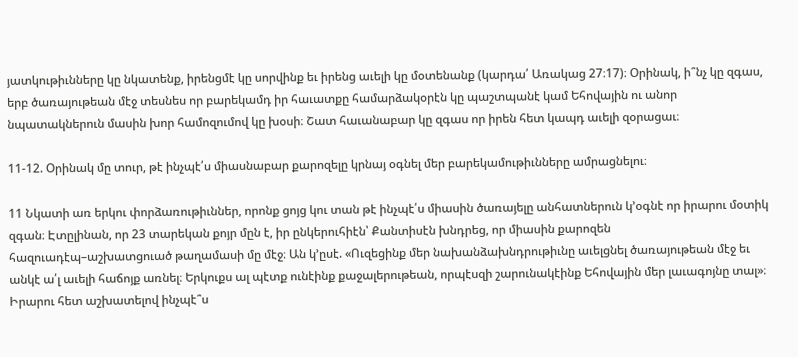յատկութիւնները կը նկատենք, իրենցմէ կը սորվինք եւ իրենց աւելի կը մօտենանք (կարդա՛ Առակաց 27։17)։ Օրինակ, ի՞նչ կը զգաս, երբ ծառայութեան մէջ տեսնես որ բարեկամդ իր հաւատքը համարձակօրէն կը պաշտպանէ կամ Եհովային ու անոր նպատակներուն մասին խոր համոզումով կը խօսի։ Շատ հաւանաբար կը զգաս որ իրեն հետ կապդ աւելի զօրացաւ։

11-12. Օրինակ մը տուր, թէ ինչպէ՛ս միասնաբար քարոզելը կրնայ օգնել մեր բարեկամութիւնները ամրացնելու։

11 Նկատի առ երկու փորձառութիւններ, որոնք ցոյց կու տան թէ ինչպէ՛ս միասին ծառայելը անհատներուն կ’օգնէ որ իրարու մօտիկ զգան։ Էտըլինան, որ 23 տարեկան քոյր մըն է, իր ընկերուհիէն՝ Քանտիսէն խնդրեց, որ միասին քարոզեն հազուադէպ–աշխատցուած թաղամասի մը մէջ։ Ան կ’ըսէ. «Ուզեցինք մեր նախանձախնդրութիւնը աւելցնել ծառայութեան մէջ եւ անկէ ա՛լ աւելի հաճոյք առնել։ Երկուքս ալ պէտք ունէինք քաջալերութեան, որպէսզի շարունակէինք Եհովային մեր լաւագոյնը տալ»։ Իրարու հետ աշխատելով ինչպէ՞ս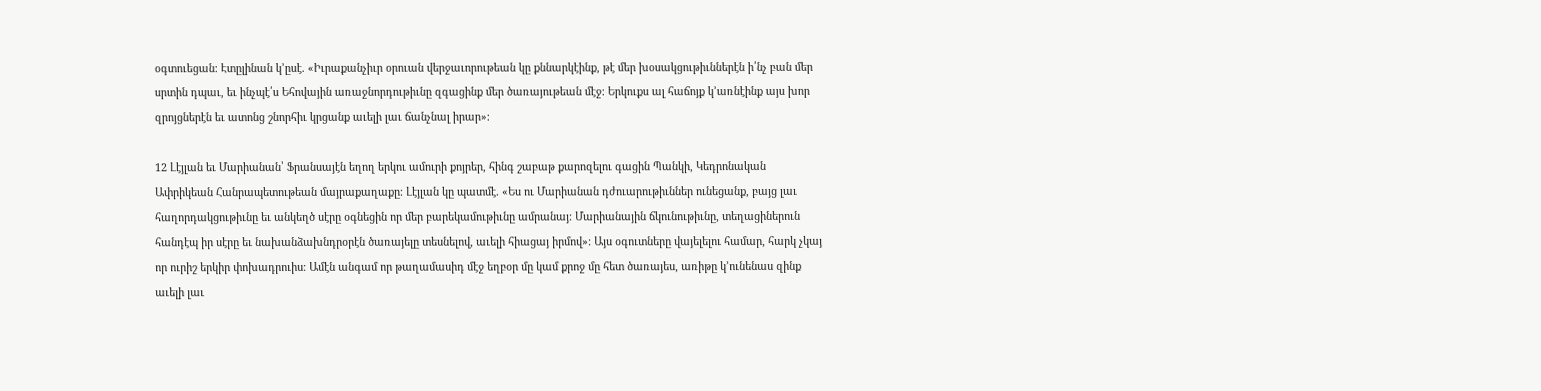օգտուեցան։ Էտըլինան կ’ըսէ. «Իւրաքանչիւր օրուան վերջաւորութեան կը քննարկէինք, թէ մեր խօսակցութիւններէն ի՛նչ բան մեր սրտին դպաւ, եւ ինչպէ՛ս Եհովային առաջնորդութիւնը զգացինք մեր ծառայութեան մէջ։ Երկուքս ալ հաճոյք կ’առնէինք այս խոր զրոյցներէն եւ ատոնց շնորհիւ կրցանք աւելի լաւ ճանչնալ իրար»։

12 Լէյլան եւ Մարիանան՝ Ֆրանսայէն եղող երկու ամուրի քոյրեր, հինգ շաբաթ քարոզելու գացին Պանկի, Կեդրոնական Ափրիկեան Հանրապետութեան մայրաքաղաքը։ Լէյլան կը պատմէ. «Ես ու Մարիանան դժուարութիւններ ունեցանք, բայց լաւ հաղորդակցութիւնը եւ անկեղծ սէրը օգնեցին որ մեր բարեկամութիւնը ամրանայ։ Մարիանային ճկունութիւնը, տեղացիներուն հանդէպ իր սէրը եւ նախանձախնդրօրէն ծառայելը տեսնելով, աւելի հիացայ իրմով»։ Այս օգուտները վայելելու համար, հարկ չկայ որ ուրիշ երկիր փոխադրուիս։ Ամէն անգամ որ թաղամասիդ մէջ եղբօր մը կամ քրոջ մը հետ ծառայես, առիթը կ’ունենաս զինք աւելի լաւ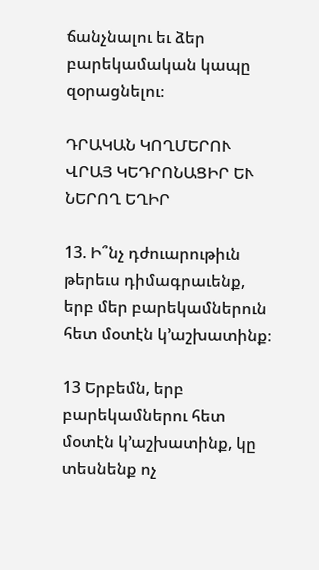ճանչնալու եւ ձեր բարեկամական կապը զօրացնելու։

ԴՐԱԿԱՆ ԿՈՂՄԵՐՈՒ ՎՐԱՅ ԿԵԴՐՈՆԱՑԻՐ ԵՒ ՆԵՐՈՂ ԵՂԻՐ

13. Ի՞նչ դժուարութիւն թերեւս դիմագրաւենք, երբ մեր բարեկամներուն հետ մօտէն կ’աշխատինք։

13 Երբեմն, երբ բարեկամներու հետ մօտէն կ’աշխատինք, կը տեսնենք ոչ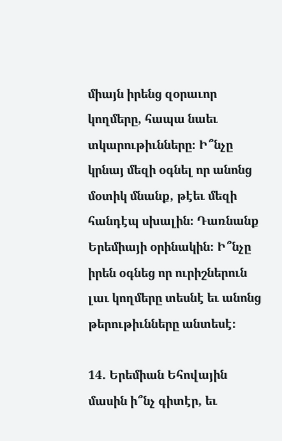միայն իրենց զօրաւոր կողմերը, հապա նաեւ տկարութիւնները։ Ի՞նչը կրնայ մեզի օգնել որ անոնց մօտիկ մնանք, թէեւ մեզի հանդէպ սխալին։ Դառնանք Երեմիայի օրինակին։ Ի՞նչը իրեն օգնեց որ ուրիշներուն լաւ կողմերը տեսնէ եւ անոնց թերութիւնները անտեսէ։

14. Երեմիան Եհովային մասին ի՞նչ գիտէր, եւ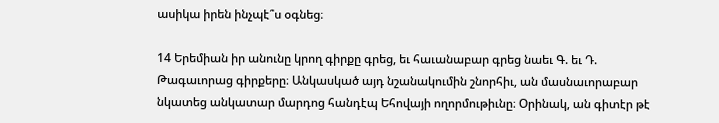ասիկա իրեն ինչպէ՞ս օգնեց։

14 Երեմիան իր անունը կրող գիրքը գրեց, եւ հաւանաբար գրեց նաեւ Գ. եւ Դ. Թագաւորաց գիրքերը։ Անկասկած այդ նշանակումին շնորհիւ, ան մասնաւորաբար նկատեց անկատար մարդոց հանդէպ Եհովայի ողորմութիւնը։ Օրինակ, ան գիտէր թէ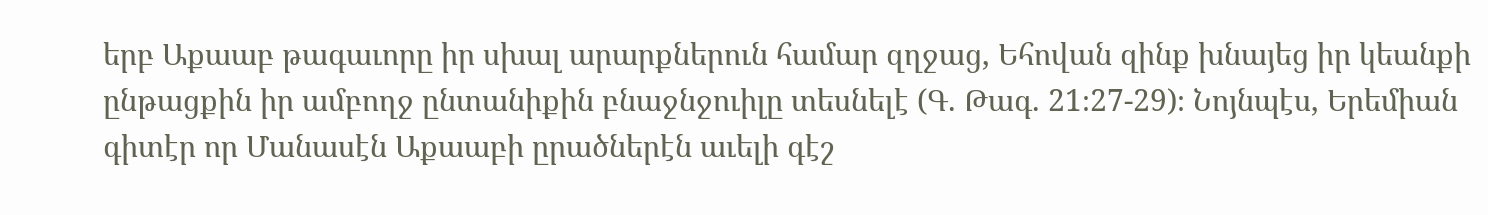երբ Աքաաբ թագաւորը իր սխալ արարքներուն համար զղջաց, Եհովան զինք խնայեց իր կեանքի ընթացքին իր ամբողջ ընտանիքին բնաջնջուիլը տեսնելէ (Գ. Թագ. 21։27-29)։ Նոյնպէս, Երեմիան գիտէր որ Մանասէն Աքաաբի ըրածներէն աւելի գէշ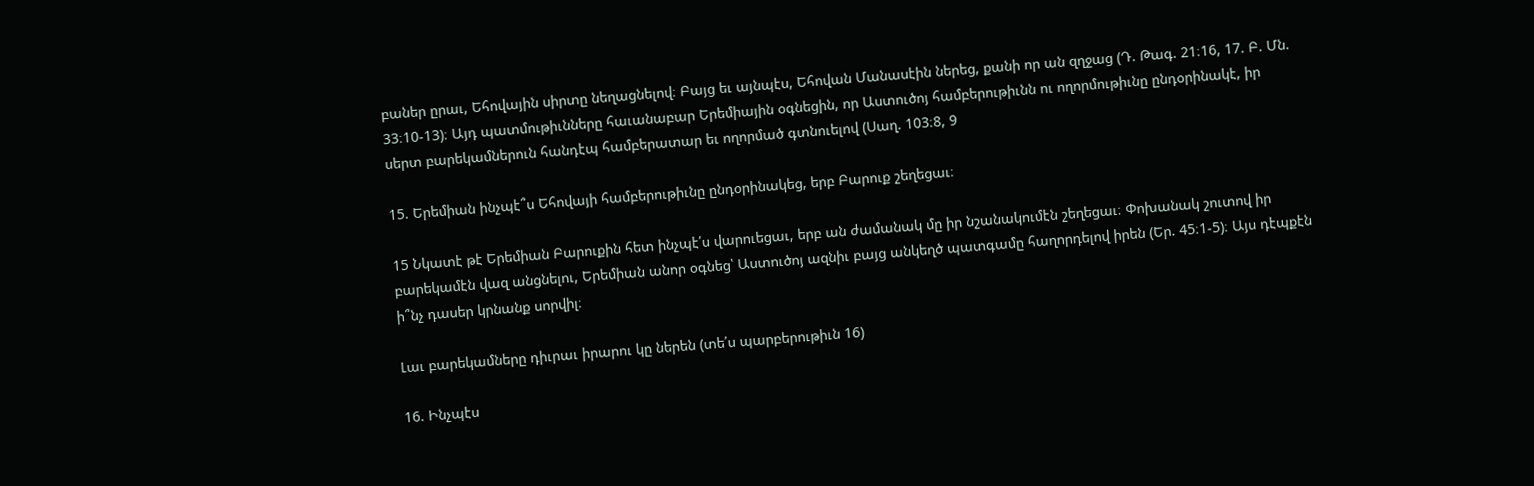բաներ ըրաւ, Եհովային սիրտը նեղացնելով։ Բայց եւ այնպէս, Եհովան Մանասէին ներեց, քանի որ ան զղջաց (Դ. Թագ. 21։16, 17. Բ. Մն. 33։10-13)։ Այդ պատմութիւնները հաւանաբար Երեմիային օգնեցին, որ Աստուծոյ համբերութիւնն ու ողորմութիւնը ընդօրինակէ, իր սերտ բարեկամներուն հանդէպ համբերատար եւ ողորմած գտնուելով (Սաղ. 103։8, 9

15. Երեմիան ինչպէ՞ս Եհովայի համբերութիւնը ընդօրինակեց, երբ Բարուք շեղեցաւ։

15 Նկատէ թէ Երեմիան Բարուքին հետ ինչպէ՛ս վարուեցաւ, երբ ան ժամանակ մը իր նշանակումէն շեղեցաւ։ Փոխանակ շուտով իր բարեկամէն վազ անցնելու, Երեմիան անոր օգնեց՝ Աստուծոյ ազնիւ բայց անկեղծ պատգամը հաղորդելով իրեն (Եր. 45։1-5)։ Այս դէպքէն ի՞նչ դասեր կրնանք սորվիլ։

Լաւ բարեկամները դիւրաւ իրարու կը ներեն (տե՛ս պարբերութիւն 16)

16. Ինչպէս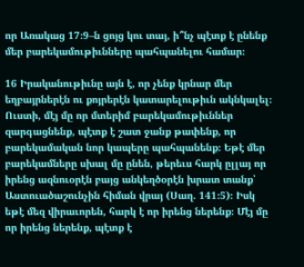որ Առակաց 17։9–ն ցոյց կու տայ, ի՞նչ պէտք է ընենք մեր բարեկամութիւնները պահպանելու համար։

16 Իրականութիւնը այն է, որ չենք կրնար մեր եղբայրներէն ու քոյրերէն կատարելութիւն ակնկալել։ Ուստի, մէյ մը որ մտերիմ բարեկամութիւններ զարգացնենք, պէտք է շատ ջանք թափենք, որ բարեկամական նոր կապերը պահպանենք։ Եթէ մեր բարեկամները սխալ մը ընեն, թերեւս հարկ ըլլայ որ իրենց ազնուօրէն բայց անկեղծօրէն խրատ տանք՝ Աստուածաշունչին հիման վրայ (Սաղ. 141։5)։ Իսկ եթէ մեզ վիրաւորեն, հարկ է որ իրենց ներենք։ Մէյ մը որ իրենց ներենք, պէտք է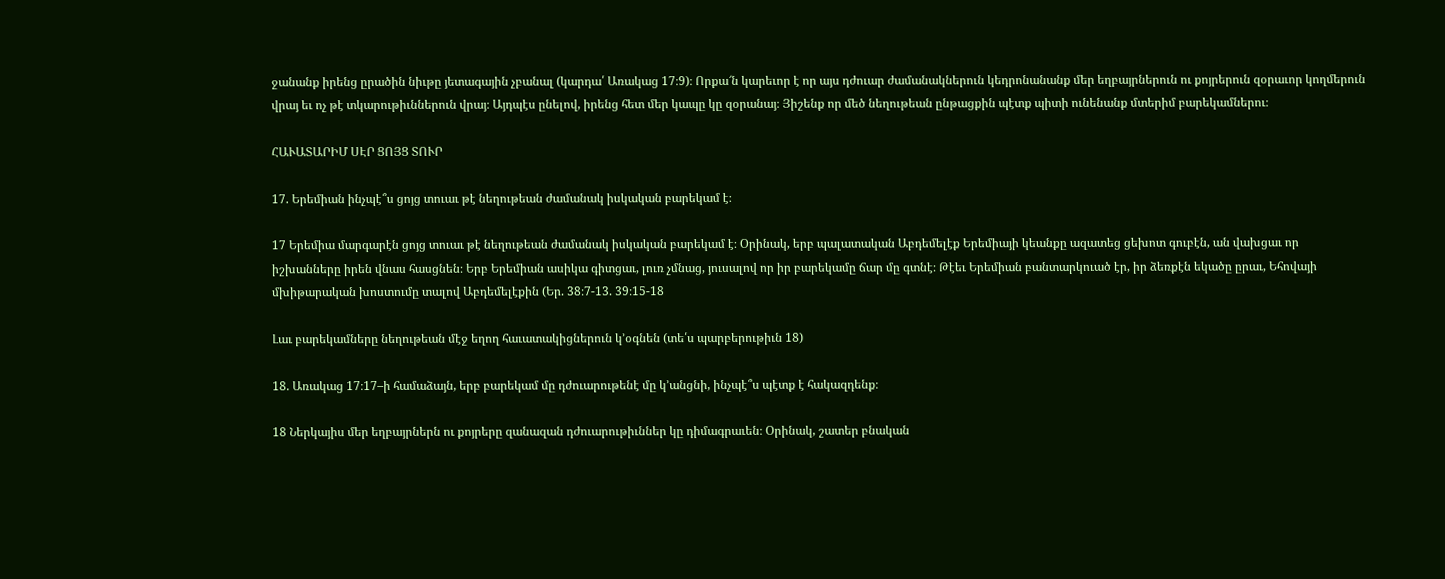ջանանք իրենց ըրածին նիւթը յետագային չբանալ (կարդա՛ Առակաց 17։9)։ Որքա՜ն կարեւոր է որ այս դժուար ժամանակներուն կեդրոնանանք մեր եղբայրներուն ու քոյրերուն զօրաւոր կողմերուն վրայ եւ ոչ թէ տկարութիւններուն վրայ։ Այդպէս ընելով, իրենց հետ մեր կապը կը զօրանայ։ Յիշենք որ մեծ նեղութեան ընթացքին պէտք պիտի ունենանք մտերիմ բարեկամներու։

ՀԱՒԱՏԱՐԻՄ ՍԷՐ ՑՈՅՑ ՏՈՒՐ

17. Երեմիան ինչպէ՞ս ցոյց տուաւ թէ նեղութեան ժամանակ իսկական բարեկամ է։

17 Երեմիա մարգարէն ցոյց տուաւ թէ նեղութեան ժամանակ իսկական բարեկամ է։ Օրինակ, երբ պալատական Աբդեմելէք Երեմիայի կեանքը ազատեց ցեխոտ գուբէն, ան վախցաւ որ իշխանները իրեն վնաս հասցնեն։ Երբ Երեմիան ասիկա գիտցաւ, լուռ չմնաց, յուսալով որ իր բարեկամը ճար մը գտնէ։ Թէեւ Երեմիան բանտարկուած էր, իր ձեռքէն եկածը ըրաւ, Եհովայի մխիթարական խոստումը տալով Աբդեմելէքին (Եր. 38։7-13. 39։15-18

Լաւ բարեկամները նեղութեան մէջ եղող հաւատակիցներուն կ’օգնեն (տե՛ս պարբերութիւն 18)

18. Առակաց 17։17–ի համաձայն, երբ բարեկամ մը դժուարութենէ մը կ’անցնի, ինչպէ՞ս պէտք է հակազդենք։

18 Ներկայիս մեր եղբայրներն ու քոյրերը զանազան դժուարութիւններ կը դիմագրաւեն։ Օրինակ, շատեր բնական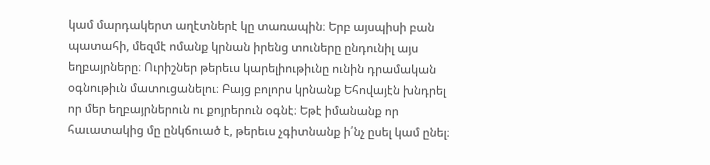կամ մարդակերտ աղէտներէ կը տառապին։ Երբ այսպիսի բան պատահի, մեզմէ ոմանք կրնան իրենց տուները ընդունիլ այս եղբայրները։ Ուրիշներ թերեւս կարելիութիւնը ունին դրամական օգնութիւն մատուցանելու։ Բայց բոլորս կրնանք Եհովայէն խնդրել որ մեր եղբայրներուն ու քոյրերուն օգնէ։ Եթէ իմանանք որ հաւատակից մը ընկճուած է, թերեւս չգիտնանք ի՛նչ ըսել կամ ընել։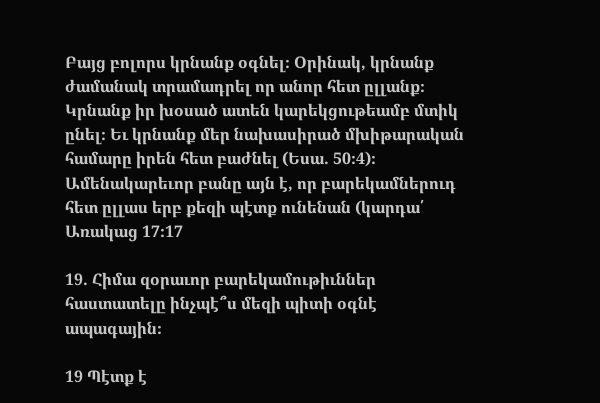Բայց բոլորս կրնանք օգնել։ Օրինակ, կրնանք ժամանակ տրամադրել որ անոր հետ ըլլանք։ Կրնանք իր խօսած ատեն կարեկցութեամբ մտիկ ընել։ Եւ կրնանք մեր նախասիրած մխիթարական համարը իրեն հետ բաժնել (Եսա. 50։4)։ Ամենակարեւոր բանը այն է, որ բարեկամներուդ հետ ըլլաս երբ քեզի պէտք ունենան (կարդա՛ Առակաց 17։17

19. Հիմա զօրաւոր բարեկամութիւններ հաստատելը ինչպէ՞ս մեզի պիտի օգնէ ապագային։

19 Պէտք է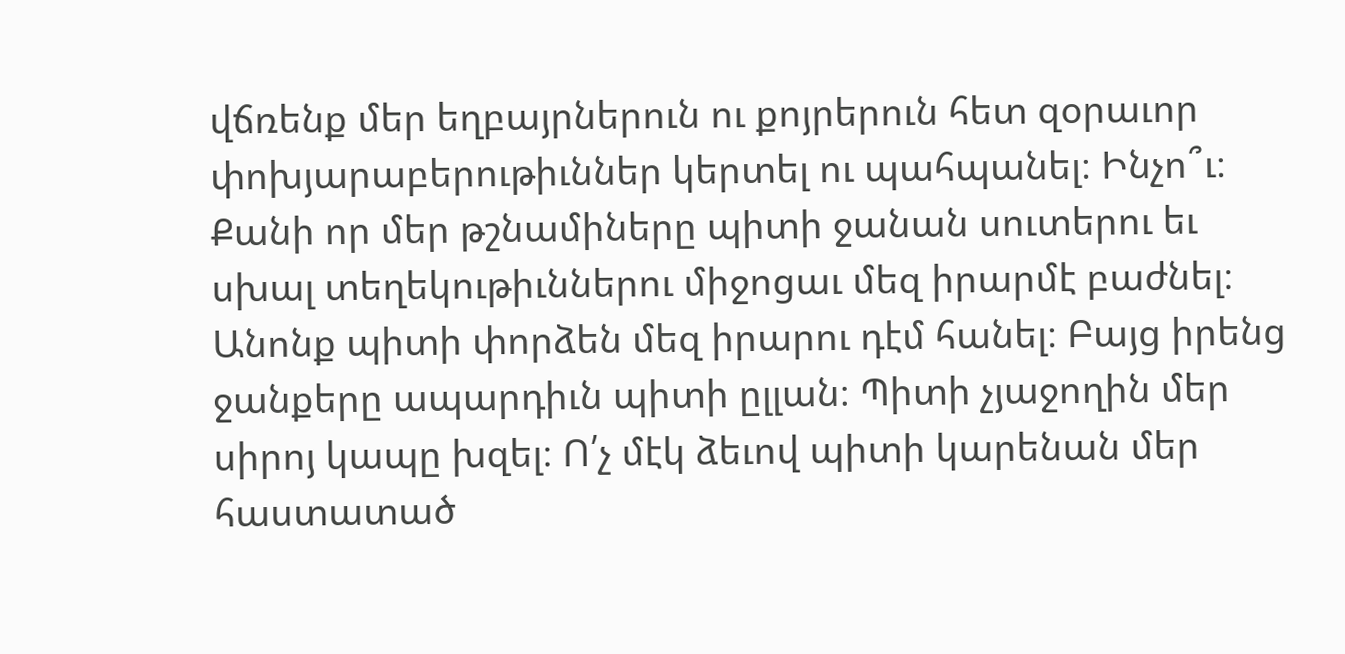վճռենք մեր եղբայրներուն ու քոյրերուն հետ զօրաւոր փոխյարաբերութիւններ կերտել ու պահպանել։ Ինչո՞ւ։ Քանի որ մեր թշնամիները պիտի ջանան սուտերու եւ սխալ տեղեկութիւններու միջոցաւ մեզ իրարմէ բաժնել։ Անոնք պիտի փորձեն մեզ իրարու դէմ հանել։ Բայց իրենց ջանքերը ապարդիւն պիտի ըլլան։ Պիտի չյաջողին մեր սիրոյ կապը խզել։ Ո՛չ մէկ ձեւով պիտի կարենան մեր հաստատած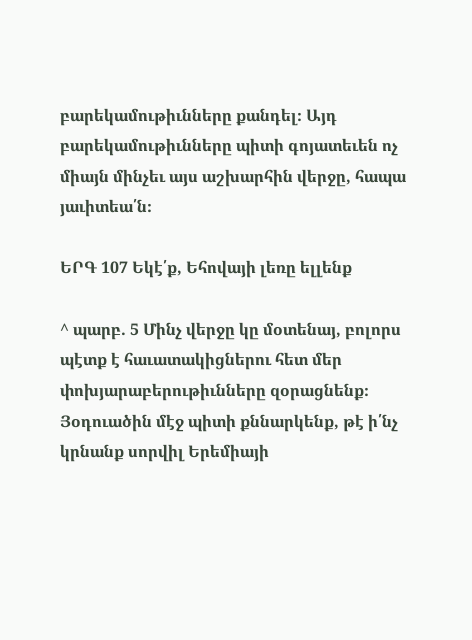բարեկամութիւնները քանդել։ Այդ բարեկամութիւնները պիտի գոյատեւեն ոչ միայն մինչեւ այս աշխարհին վերջը, հապա յաւիտեա՛ն։

ԵՐԳ 107 Եկէ՛ք, Եհովայի լեռը ելլենք

^ պարբ. 5 Մինչ վերջը կը մօտենայ, բոլորս պէտք է հաւատակիցներու հետ մեր փոխյարաբերութիւնները զօրացնենք։ Յօդուածին մէջ պիտի քննարկենք, թէ ի՛նչ կրնանք սորվիլ Երեմիայի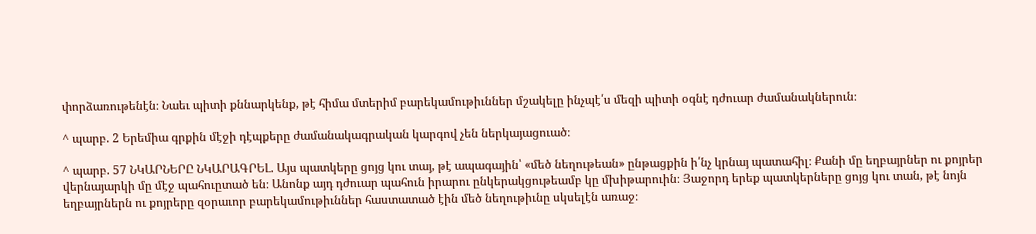փորձառութենէն։ Նաեւ պիտի քննարկենք, թէ հիմա մտերիմ բարեկամութիւններ մշակելը ինչպէ՛ս մեզի պիտի օգնէ դժուար ժամանակներուն։

^ պարբ. 2 Երեմիա գրքին մէջի դէպքերը ժամանակագրական կարգով չեն ներկայացուած։

^ պարբ. 57 ՆԿԱՐՆԵՐԸ ՆԿԱՐԱԳՐԵԼ. Այս պատկերը ցոյց կու տայ, թէ ապագային՝ «մեծ նեղութեան» ընթացքին ի՛նչ կրնայ պատահիլ։ Քանի մը եղբայրներ ու քոյրեր վերնայարկի մը մէջ պահուըտած են։ Անոնք այդ դժուար պահուն իրարու ընկերակցութեամբ կը մխիթարուին։ Յաջորդ երեք պատկերները ցոյց կու տան, թէ նոյն եղբայրներն ու քոյրերը զօրաւոր բարեկամութիւններ հաստատած էին մեծ նեղութիւնը սկսելէն առաջ։